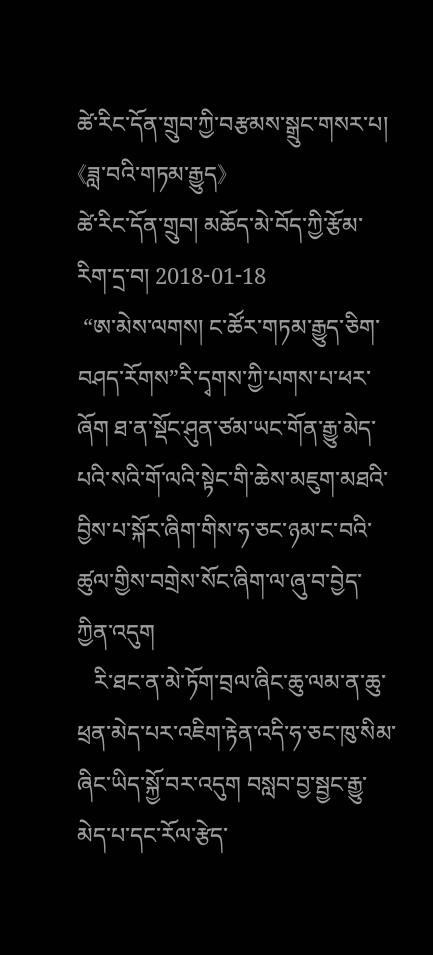ཚེ་རིང་དོན་གྲུབ་ཀྱི་བརྩམས་སྒྲུང་གསར་པ། 《ཟླ་བའི་གཏམ་རྒྱུད》
ཚེ་རིང་དོན་གྲུབ། མཆོད་མེ་བོད་ཀྱི་རྩོམ་རིག་དྲ་བ། 2018-01-18
 “ཨ་མེས་ལགས། ང་ཚོར་གཏམ་རྒྱུད་ཅིག་བཤད་རོགས”རི་དྭགས་ཀྱི་པགས་པ་ཕར་ཞོག ཐ་ན་སྡོང་ཤུན་ཙམ་ཡང་གོན་རྒྱུ་མེད་པའི་སའི་གོ་ལའི་སྟེང་གི་ཆེས་མཇུག་མཐའི་བྱིས་པ་སྐོར་ཞིག་གིས་ཧ་ཅང་ཉམ་ང་བའི་ཚུལ་གྱིས་བགྲེས་སོང་ཞིག་ལ་ཞུ་བ་བྱེད་ཀྱིན་འདུག
   རི་ཐང་ན་མེ་ཏོག་བྲལ་ཞིང་ཆུ་ལམ་ན་ཆུ་ཕྲན་མེད་པར་འཇིག་རྟེན་འདི་ཧ་ཅང་ཁུ་སིམ་ཞིང་ཡིད་སྐྱོ་བར་འདུག བསླབ་བྱ་སྦྱང་རྒྱུ་མེད་པ་དང་རོལ་རྩེད་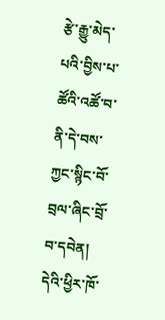རྩེ་རྒྱུ་མེད་པའི་བྱིས་པ་ཚོའི་འཚོ་བ་ནི་དེ་བས་ཀྱང་སྙིང་བོ་བྲལ་ཞིང་བྲོ་བ་དབེན། དེའི་ཕྱིར་ཁོ་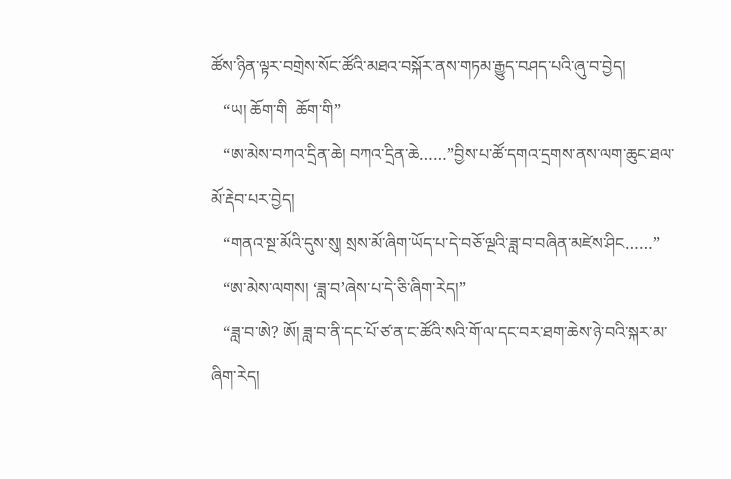ཚོས་ཉིན་ལྟར་བགྲེས་སོང་ཚོའི་མཐའ་བསྐོར་ནས་གཏམ་རྒྱུད་བཤད་པའི་ཞུ་བ་བྱེད།
   “ཡ། ཆོག་གི  ཆོག་གི”
   “ཨ་མེས་བཀའ་དྲིན་ཆེ། བཀའ་དྲིན་ཆེ……”བྱིས་པ་ཚོ་དགའ་དྲགས་ནས་ལག་ཆུང་ཐལ་མོ་རྡེབ་པར་བྱེད།
   “གནའ་སྔ་མོའི་དུས་སུ། སྲས་མོ་ཞིག་ཡོད་པ་དེ་བཅོ་ལྔའི་ཟླ་བ་བཞིན་མཛེས་ཤིང……”
   “ཨ་མེས་ལགས། ‘ཟླ་བ’ཞེས་པ་དེ་ཅི་ཞིག་རེད།”
   “ཟླ་བ་ཨེ? ཨོ། ཟླ་བ་ནི་དང་པོ་ཙ་ན་ང་ཚོའི་སའི་གོ་ལ་དང་བར་ཐག་ཆེས་ཉེ་བའི་སྐར་མ་ཞིག་རེད།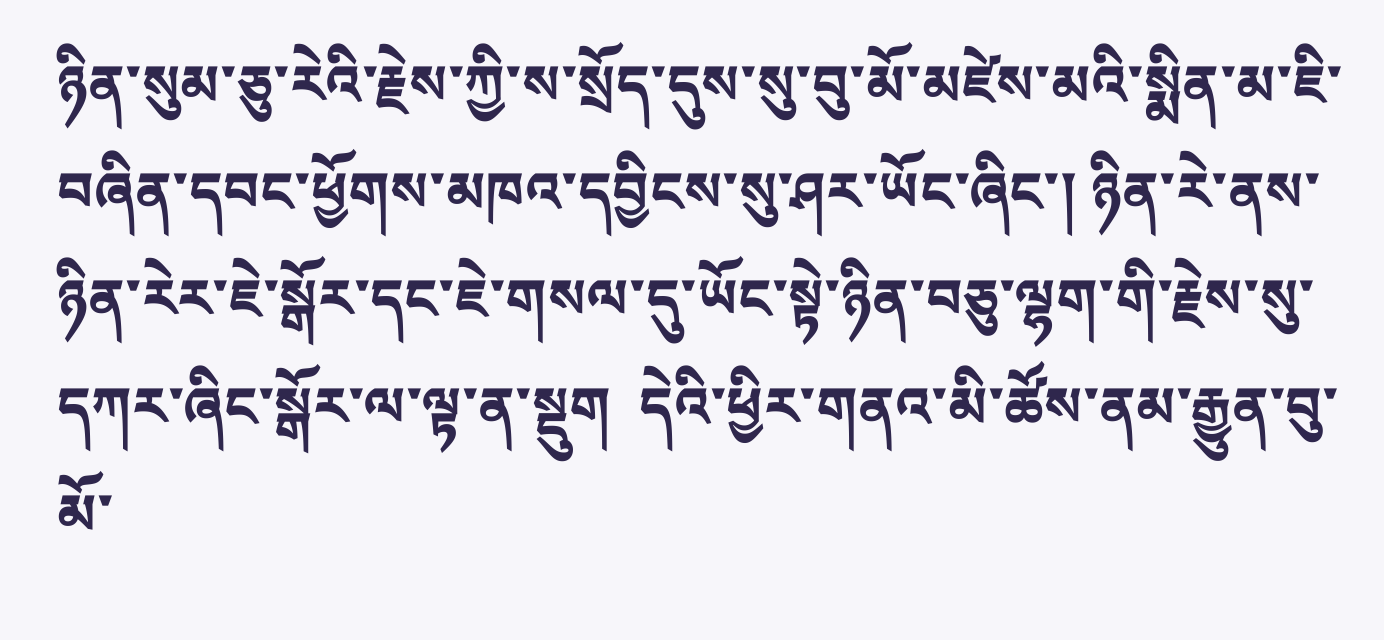ཉིན་སུམ་ཅུ་རེའི་རྗེས་ཀྱི་ས་སྲོད་དུས་སུ་བུ་མོ་མཛེས་མའི་སྨིན་མ་ཇི་བཞིན་དབང་ཕྱོགས་མཁའ་དབྱིངས་སུ་ཤར་ཡོང་ཞིང་། ཉིན་རེ་ནས་ཉིན་རེར་ཇེ་སྒོར་དང་ཇེ་གསལ་དུ་ཡོང་སྟེ་ཉིན་བཅུ་ལྷག་གི་རྗེས་སུ་དཀར་ཞིང་སྒོར་ལ་ལྟ་ན་སྡུག  དེའི་ཕྱིར་གནའ་མི་ཚོས་ནམ་རྒྱུན་བུ་མོ་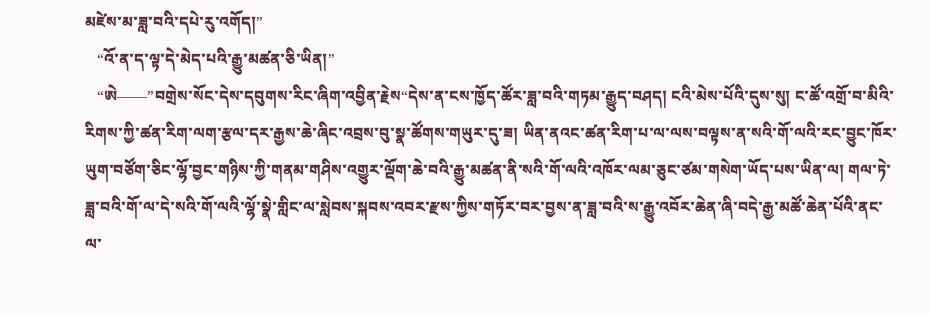མཛེས་མ་ཟླ་བའི་དཔེ་རུ་འགོད།”
   “འོ་ན་ད་ལྟ་དེ་མེད་པའི་རྒྱུ་མཚན་ཅི་ཡིན།”
   “ཨེ——”བགྲེས་སོང་དེས་དབུགས་རིང་ཞིག་འབྱིན་རྗེས“དེས་ན་ངས་ཁྱོད་ཚོར་ཟླ་བའི་གཏམ་རྒྱུད་བཤད། ངའི་མེས་པོའི་དུས་སུ། ང་ཚོ་འགྲོ་བ་མིའི་རིགས་ཀྱི་ཚན་རིག་ལག་རྩལ་དར་རྒྱས་ཆེ་ཞིང་འབྲས་བུ་སྣ་ཚོགས་གཡུར་དུ་ཟ། ཡིན་ནའང་ཚན་རིག་པ་ལ་ལས་བལྟས་ན་སའི་གོ་ལའི་རང་བྱུང་ཁོར་ཡུག་བཙོག་ཅིང་ལྷོ་བྱང་གཉིས་ཀྱི་གནམ་གཤིས་འགྱུར་ལྡོག་ཆེ་བའི་རྒྱུ་མཚན་ནི་སའི་གོ་ལའི་འཁོར་ལམ་ཅུང་ཙམ་གསེག་ཡོད་པས་ཡིན་ལ། གལ་ཏེ་ཟླ་བའི་གོ་ལ་དེ་སའི་གོ་ལའི་ལྷོ་སྣེ་གླིང་ལ་སླེབས་སྐབས་འབར་རྫས་ཀྱིས་གཏོར་བར་བྱས་ན་ཟླ་བའི་ས་རྒྱུ་འབོར་ཆེན་ཞི་བདེ་རྒྱ་མཚོ་ཆེན་པོའི་ནང་ལ་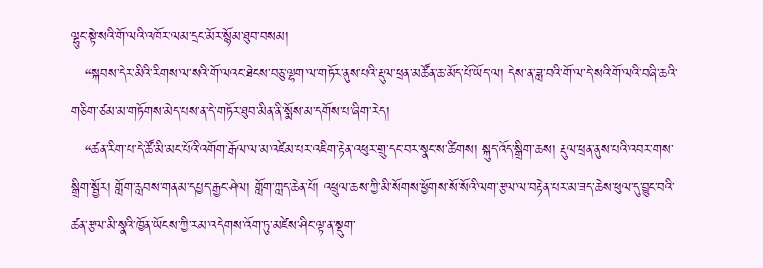ལྷུང་སྟེ་སའི་གོ་ལའི་འཁོར་ལམ་དྲང་མོར་སྙོམ་ཐུབ་བསམ།
   “སྐབས་དེར་མིའི་རིགས་ལ་སའི་གོ་ལའང་ཐེངས་བཅུ་ལྷག་ལ་གཏོར་ནུས་པའི་རྡུལ་ཕྲན་མཚོན་ཆ་མོད་པོ་ཡོད་ལ། དེས་ན་ཟླ་བའི་གོ་ལ་དེ་སའི་གོ་ལའི་བཞི་ཆའི་གཅིག་ཙམ་མ་གཏོགས་མེད་པས་ན་དེ་གཏོར་ཐུབ་མིན་ནི་སྨོས་མ་དགོས་པ་ཞིག་རེད།
   “ཚན་རིག་པ་དེ་ཚོ་མི་མང་པོའི་འགོག་རྒོལ་ལ་མ་འཛེམ་པར་འཇིག་རྟེན་འཕུར་གྲུ་དང་བར་སྣང་ས་ཚིགས། སྐུད་འོད་སྒྲིག་ཆས། རྡུལ་ཕྲན་ནུས་པའི་འབར་གས་སྒྲིག་སྦྱོར། གློག་རླབས་གནམ་དཔྱད་རྒྱང་ཤེལ། གློག་ཀླད་ཆེན་པོ། འཕྲུལ་ཆས་ཀྱི་མི་སོགས་ཕྱོགས་སོ་སོའི་ལག་རྩལ་ལ་བརྟེན་པར་མ་ཟད་ཆེས་ཕུལ་དུ་བྱུང་བའི་ཚན་རྩལ་མི་སྣའི་ཁྱོན་ཡོངས་ཀྱི་རམ་འདེགས་འོག་ཏུ་མཛེས་ཤིང་ལྟ་ན་སྡུག་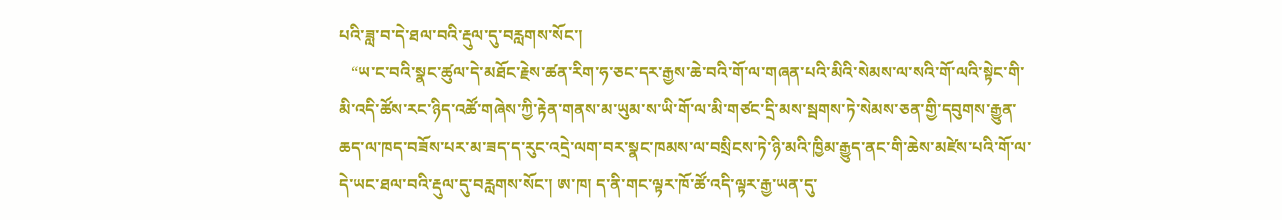པའི་ཟླ་བ་དེ་ཐལ་བའི་རྡུལ་དུ་བརླགས་སོང་།
   “ཡ་ང་བའི་སྣང་ཚུལ་དེ་མཐོང་རྗེས་ཚན་རིག་ཧ་ཅང་དར་རྒྱས་ཆེ་བའི་གོ་ལ་གཞན་པའི་མིའི་སེམས་ལ་སའི་གོ་ལའི་སྟེང་གི་མི་འདི་ཚོས་རང་ཉིད་འཚོ་གཞེས་ཀྱི་རྟེན་གནས་མ་ཡུམ་ས་ཡི་གོ་ལ་མི་གཙང་དྲི་མས་སྦགས་ཏེ་སེམས་ཅན་གྱི་དབུགས་རྒྱུན་ཆད་ལ་ཁད་བཟོས་པར་མ་ཟད་ད་རུང་འདྲེ་ལག་བར་སྣང་ཁམས་ལ་བསྲིངས་ཏེ་ཉི་མའི་ཁྱིམ་རྒྱུད་ནང་གི་ཆེས་མཛེས་པའི་གོ་ལ་དེ་ཡང་ཐལ་བའི་རྡུལ་དུ་བརླགས་སོང་། ཨ་ཁ། ད་ནི་གང་ལྟར་ཁོ་ཚོ་འདི་ལྟར་རྒྱ་ཡན་དུ་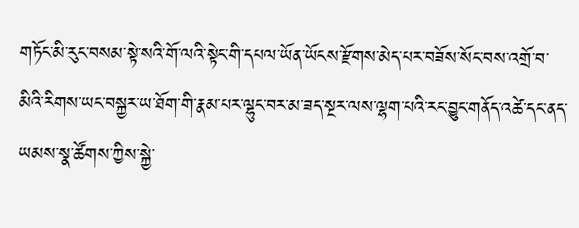གཏོང་མི་རུང་བསམ་སྟེ་སའི་གོ་ལའི་སྟེང་གི་དཔལ་ཡོན་ཡོངས་རྫོགས་མེད་པར་བཟོས་སོང་བས་འགྲོ་བ་མིའི་རིགས་ཡང་བསྐྱར་ཡ་ཐོག་གི་རྣམ་པར་ལྷུང་བར་མ་ཟད་སྔར་ལས་ལྷག་པའི་རང་བྱུང་གནོད་འཚེ་དང་ནད་ཡམས་སྣ་ཚོགས་ཀྱིས་སྐྱེ་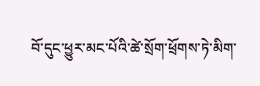བོ་དུང་ཕྱུར་མང་པོའི་ཚེ་སྲོག་ཕྲོགས་ཏེ་མིག་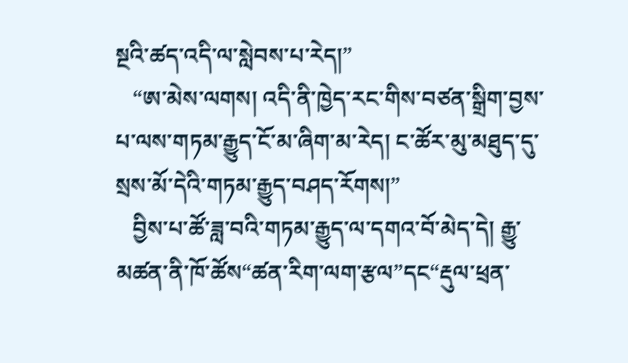སྔའི་ཚད་འདི་ལ་སླེབས་པ་རེད།”
   “ཨ་མེས་ལགས། འདི་ནི་ཁྱེད་རང་གིས་བཙན་སྒྲིག་བྱས་པ་ལས་གཏམ་རྒྱུད་ངོ་མ་ཞིག་མ་རེད། ང་ཚོར་མུ་མཐུད་དུ་སྲས་མོ་དེའི་གཏམ་རྒྱུད་བཤད་རོགས།”
   བྱིས་པ་ཚོ་ཟླ་བའི་གཏམ་རྒྱུད་ལ་དགའ་བོ་མེད་དེ། རྒྱུ་མཚན་ནི་ཁོ་ཚོས“ཚན་རིག་ལག་རྩལ”དང“རྡུལ་ཕྲན་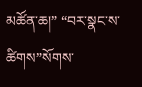མཚོན་ཆ།” “བར་སྣང་ས་ཚིགས”སོགས་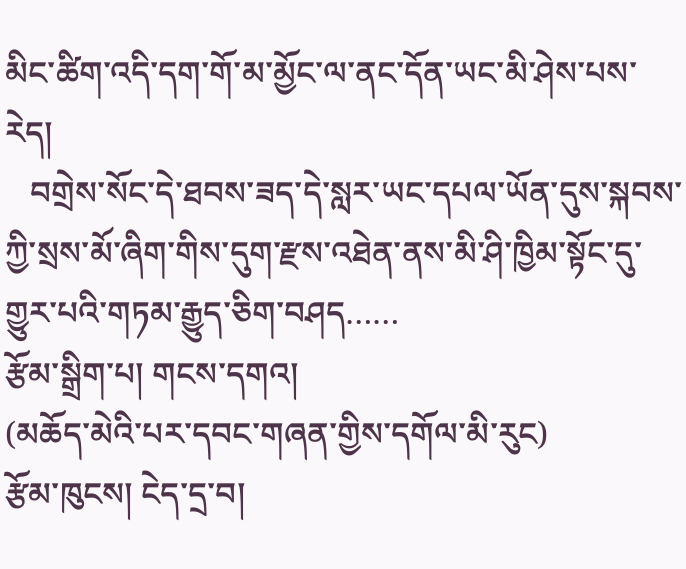མིང་ཚིག་འདི་དག་གོ་མ་མྱོང་ལ་ནང་དོན་ཡང་མི་ཤེས་པས་རེད།
   བགྲེས་སོང་དེ་ཐབས་ཟད་དེ་སླར་ཡང་དཔལ་ཡོན་དུས་སྐབས་ཀྱི་སྲས་མོ་ཞིག་གིས་དུག་རྫས་འཐེན་ནས་མི་ཤི་ཁྱིམ་སྟོང་དུ་གྱུར་པའི་གཏམ་རྒྱུད་ཅིག་བཤད……
རྩོམ་སྒྲིག་པ། གངས་དགའ།
(མཆོད་མེའི་པར་དབང་གཞན་གྱིས་དགོལ་མི་རུང)
རྩོམ་ཁུངས། ངེད་དྲ་བ།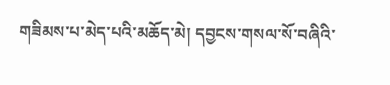གཟིམས་པ་མེད་པའི་མཆོད་མེ། དབྱངས་གསལ་སོ་བཞིའི་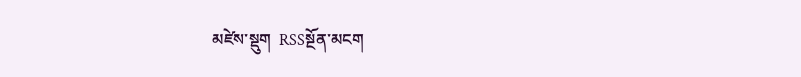མཛེས་སྡུག  RSSསྔོན་མངག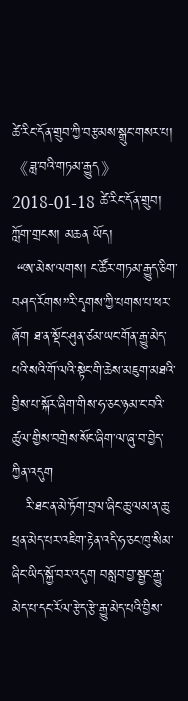ཚེ་རིང་དོན་གྲུབ་ཀྱི་བརྩམས་སྒྲུང་གསར་པ། 《ཟླ་བའི་གཏམ་རྒྱུད》
2018-01-18 ཚེ་རིང་དོན་གྲུབ། ཀློག་གྲངས། མཆན ཡོད།
 “ཨ་མེས་ལགས། ང་ཚོར་གཏམ་རྒྱུད་ཅིག་བཤད་རོགས”རི་དྭགས་ཀྱི་པགས་པ་ཕར་ཞོག ཐ་ན་སྡོང་ཤུན་ཙམ་ཡང་གོན་རྒྱུ་མེད་པའི་སའི་གོ་ལའི་སྟེང་གི་ཆེས་མཇུག་མཐའི་བྱིས་པ་སྐོར་ཞིག་གིས་ཧ་ཅང་ཉམ་ང་བའི་ཚུལ་གྱིས་བགྲེས་སོང་ཞིག་ལ་ཞུ་བ་བྱེད་ཀྱིན་འདུག
   རི་ཐང་ན་མེ་ཏོག་བྲལ་ཞིང་ཆུ་ལམ་ན་ཆུ་ཕྲན་མེད་པར་འཇིག་རྟེན་འདི་ཧ་ཅང་ཁུ་སིམ་ཞིང་ཡིད་སྐྱོ་བར་འདུག བསླབ་བྱ་སྦྱང་རྒྱུ་མེད་པ་དང་རོལ་རྩེད་རྩེ་རྒྱུ་མེད་པའི་བྱིས་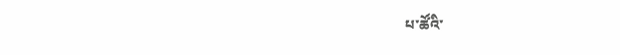པ་ཚོའི་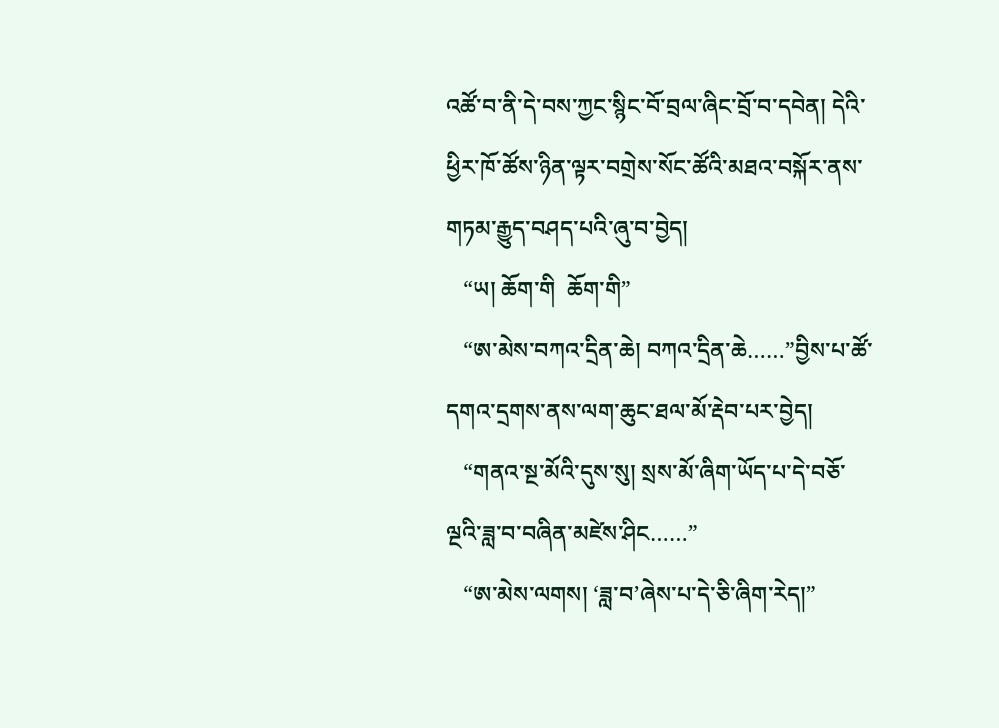འཚོ་བ་ནི་དེ་བས་ཀྱང་སྙིང་བོ་བྲལ་ཞིང་བྲོ་བ་དབེན། དེའི་ཕྱིར་ཁོ་ཚོས་ཉིན་ལྟར་བགྲེས་སོང་ཚོའི་མཐའ་བསྐོར་ནས་གཏམ་རྒྱུད་བཤད་པའི་ཞུ་བ་བྱེད།
   “ཡ། ཆོག་གི  ཆོག་གི”
   “ཨ་མེས་བཀའ་དྲིན་ཆེ། བཀའ་དྲིན་ཆེ……”བྱིས་པ་ཚོ་དགའ་དྲགས་ནས་ལག་ཆུང་ཐལ་མོ་རྡེབ་པར་བྱེད།
   “གནའ་སྔ་མོའི་དུས་སུ། སྲས་མོ་ཞིག་ཡོད་པ་དེ་བཅོ་ལྔའི་ཟླ་བ་བཞིན་མཛེས་ཤིང……”
   “ཨ་མེས་ལགས། ‘ཟླ་བ’ཞེས་པ་དེ་ཅི་ཞིག་རེད།”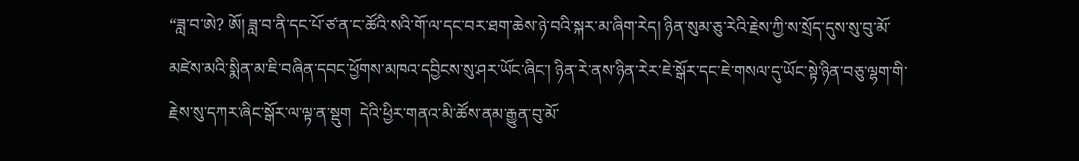“ཟླ་བ་ཨེ? ཨོ། ཟླ་བ་ནི་དང་པོ་ཙ་ན་ང་ཚོའི་སའི་གོ་ལ་དང་བར་ཐག་ཆེས་ཉེ་བའི་སྐར་མ་ཞིག་རེད། ཉིན་སུམ་ཅུ་རེའི་རྗེས་ཀྱི་ས་སྲོད་དུས་སུ་བུ་མོ་མཛེས་མའི་སྨིན་མ་ཇི་བཞིན་དབང་ཕྱོགས་མཁའ་དབྱིངས་སུ་ཤར་ཡོང་ཞིང་། ཉིན་རེ་ནས་ཉིན་རེར་ཇེ་སྒོར་དང་ཇེ་གསལ་དུ་ཡོང་སྟེ་ཉིན་བཅུ་ལྷག་གི་རྗེས་སུ་དཀར་ཞིང་སྒོར་ལ་ལྟ་ན་སྡུག  དེའི་ཕྱིར་གནའ་མི་ཚོས་ནམ་རྒྱུན་བུ་མོ་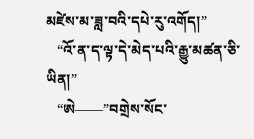མཛེས་མ་ཟླ་བའི་དཔེ་རུ་འགོད།”
   “འོ་ན་ད་ལྟ་དེ་མེད་པའི་རྒྱུ་མཚན་ཅི་ཡིན།”
   “ཨེ——”བགྲེས་སོང་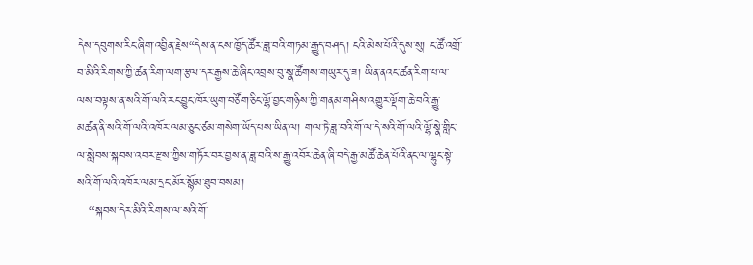དེས་དབུགས་རིང་ཞིག་འབྱིན་རྗེས“དེས་ན་ངས་ཁྱོད་ཚོར་ཟླ་བའི་གཏམ་རྒྱུད་བཤད། ངའི་མེས་པོའི་དུས་སུ། ང་ཚོ་འགྲོ་བ་མིའི་རིགས་ཀྱི་ཚན་རིག་ལག་རྩལ་དར་རྒྱས་ཆེ་ཞིང་འབྲས་བུ་སྣ་ཚོགས་གཡུར་དུ་ཟ། ཡིན་ནའང་ཚན་རིག་པ་ལ་ལས་བལྟས་ན་སའི་གོ་ལའི་རང་བྱུང་ཁོར་ཡུག་བཙོག་ཅིང་ལྷོ་བྱང་གཉིས་ཀྱི་གནམ་གཤིས་འགྱུར་ལྡོག་ཆེ་བའི་རྒྱུ་མཚན་ནི་སའི་གོ་ལའི་འཁོར་ལམ་ཅུང་ཙམ་གསེག་ཡོད་པས་ཡིན་ལ། གལ་ཏེ་ཟླ་བའི་གོ་ལ་དེ་སའི་གོ་ལའི་ལྷོ་སྣེ་གླིང་ལ་སླེབས་སྐབས་འབར་རྫས་ཀྱིས་གཏོར་བར་བྱས་ན་ཟླ་བའི་ས་རྒྱུ་འབོར་ཆེན་ཞི་བདེ་རྒྱ་མཚོ་ཆེན་པོའི་ནང་ལ་ལྷུང་སྟེ་སའི་གོ་ལའི་འཁོར་ལམ་དྲང་མོར་སྙོམ་ཐུབ་བསམ།
   “སྐབས་དེར་མིའི་རིགས་ལ་སའི་གོ་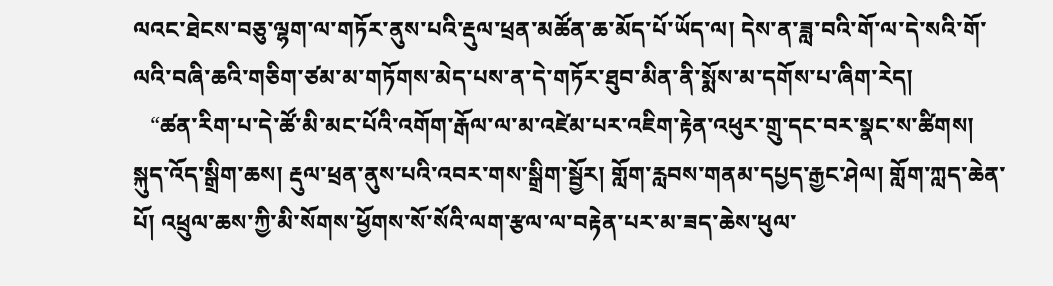ལའང་ཐེངས་བཅུ་ལྷག་ལ་གཏོར་ནུས་པའི་རྡུལ་ཕྲན་མཚོན་ཆ་མོད་པོ་ཡོད་ལ། དེས་ན་ཟླ་བའི་གོ་ལ་དེ་སའི་གོ་ལའི་བཞི་ཆའི་གཅིག་ཙམ་མ་གཏོགས་མེད་པས་ན་དེ་གཏོར་ཐུབ་མིན་ནི་སྨོས་མ་དགོས་པ་ཞིག་རེད།
   “ཚན་རིག་པ་དེ་ཚོ་མི་མང་པོའི་འགོག་རྒོལ་ལ་མ་འཛེམ་པར་འཇིག་རྟེན་འཕུར་གྲུ་དང་བར་སྣང་ས་ཚིགས། སྐུད་འོད་སྒྲིག་ཆས། རྡུལ་ཕྲན་ནུས་པའི་འབར་གས་སྒྲིག་སྦྱོར། གློག་རླབས་གནམ་དཔྱད་རྒྱང་ཤེལ། གློག་ཀླད་ཆེན་པོ། འཕྲུལ་ཆས་ཀྱི་མི་སོགས་ཕྱོགས་སོ་སོའི་ལག་རྩལ་ལ་བརྟེན་པར་མ་ཟད་ཆེས་ཕུལ་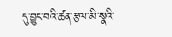དུ་བྱུང་བའི་ཚན་རྩལ་མི་སྣའི་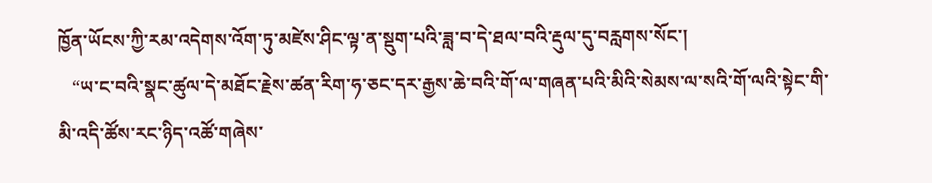ཁྱོན་ཡོངས་ཀྱི་རམ་འདེགས་འོག་ཏུ་མཛེས་ཤིང་ལྟ་ན་སྡུག་པའི་ཟླ་བ་དེ་ཐལ་བའི་རྡུལ་དུ་བརླགས་སོང་།
   “ཡ་ང་བའི་སྣང་ཚུལ་དེ་མཐོང་རྗེས་ཚན་རིག་ཧ་ཅང་དར་རྒྱས་ཆེ་བའི་གོ་ལ་གཞན་པའི་མིའི་སེམས་ལ་སའི་གོ་ལའི་སྟེང་གི་མི་འདི་ཚོས་རང་ཉིད་འཚོ་གཞེས་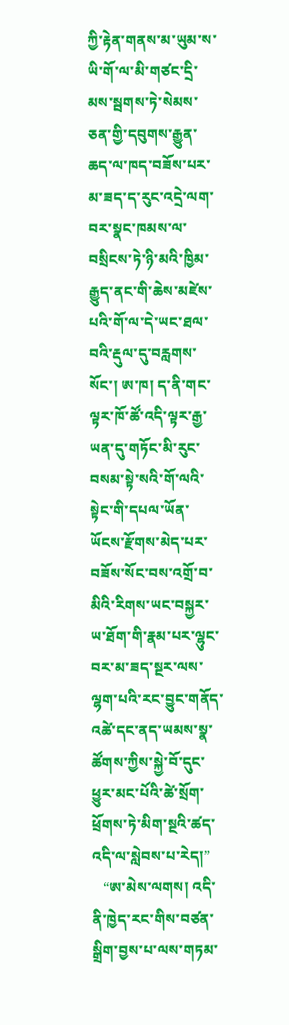ཀྱི་རྟེན་གནས་མ་ཡུམ་ས་ཡི་གོ་ལ་མི་གཙང་དྲི་མས་སྦགས་ཏེ་སེམས་ཅན་གྱི་དབུགས་རྒྱུན་ཆད་ལ་ཁད་བཟོས་པར་མ་ཟད་ད་རུང་འདྲེ་ལག་བར་སྣང་ཁམས་ལ་བསྲིངས་ཏེ་ཉི་མའི་ཁྱིམ་རྒྱུད་ནང་གི་ཆེས་མཛེས་པའི་གོ་ལ་དེ་ཡང་ཐལ་བའི་རྡུལ་དུ་བརླགས་སོང་། ཨ་ཁ། ད་ནི་གང་ལྟར་ཁོ་ཚོ་འདི་ལྟར་རྒྱ་ཡན་དུ་གཏོང་མི་རུང་བསམ་སྟེ་སའི་གོ་ལའི་སྟེང་གི་དཔལ་ཡོན་ཡོངས་རྫོགས་མེད་པར་བཟོས་སོང་བས་འགྲོ་བ་མིའི་རིགས་ཡང་བསྐྱར་ཡ་ཐོག་གི་རྣམ་པར་ལྷུང་བར་མ་ཟད་སྔར་ལས་ལྷག་པའི་རང་བྱུང་གནོད་འཚེ་དང་ནད་ཡམས་སྣ་ཚོགས་ཀྱིས་སྐྱེ་བོ་དུང་ཕྱུར་མང་པོའི་ཚེ་སྲོག་ཕྲོགས་ཏེ་མིག་སྔའི་ཚད་འདི་ལ་སླེབས་པ་རེད།”
   “ཨ་མེས་ལགས། འདི་ནི་ཁྱེད་རང་གིས་བཙན་སྒྲིག་བྱས་པ་ལས་གཏམ་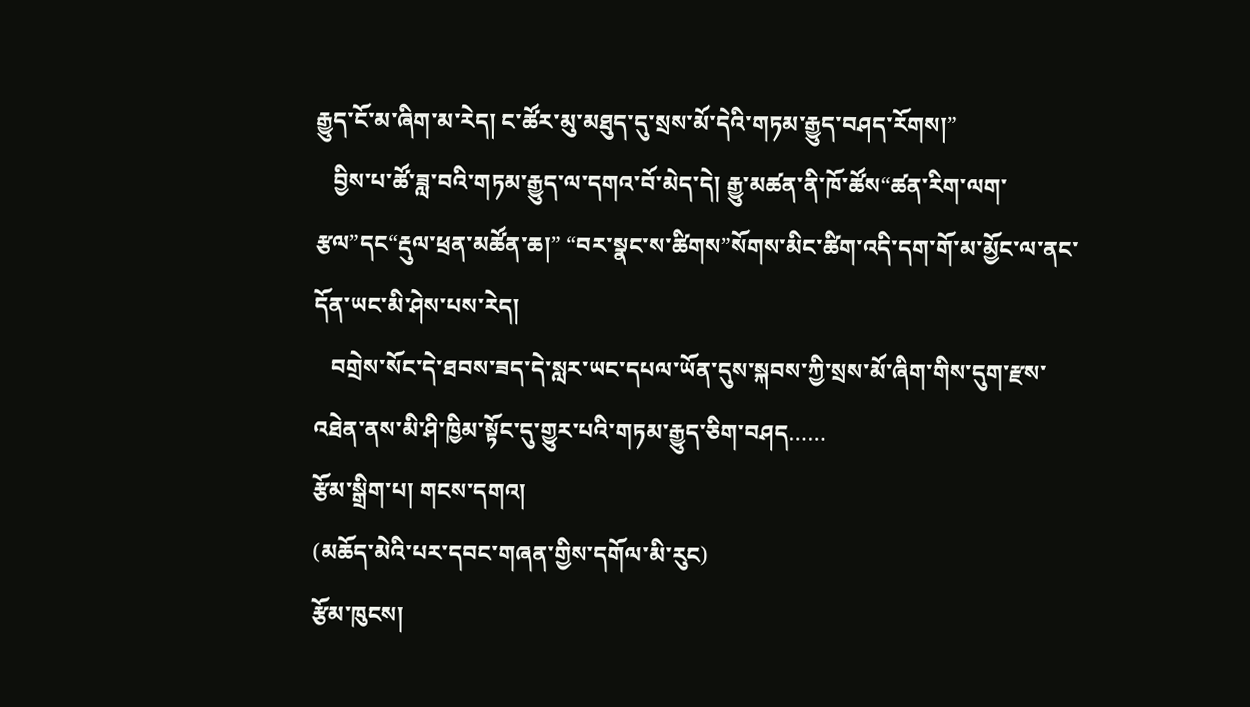རྒྱུད་ངོ་མ་ཞིག་མ་རེད། ང་ཚོར་མུ་མཐུད་དུ་སྲས་མོ་དེའི་གཏམ་རྒྱུད་བཤད་རོགས།”
   བྱིས་པ་ཚོ་ཟླ་བའི་གཏམ་རྒྱུད་ལ་དགའ་བོ་མེད་དེ། རྒྱུ་མཚན་ནི་ཁོ་ཚོས“ཚན་རིག་ལག་རྩལ”དང“རྡུལ་ཕྲན་མཚོན་ཆ།” “བར་སྣང་ས་ཚིགས”སོགས་མིང་ཚིག་འདི་དག་གོ་མ་མྱོང་ལ་ནང་དོན་ཡང་མི་ཤེས་པས་རེད།
   བགྲེས་སོང་དེ་ཐབས་ཟད་དེ་སླར་ཡང་དཔལ་ཡོན་དུས་སྐབས་ཀྱི་སྲས་མོ་ཞིག་གིས་དུག་རྫས་འཐེན་ནས་མི་ཤི་ཁྱིམ་སྟོང་དུ་གྱུར་པའི་གཏམ་རྒྱུད་ཅིག་བཤད……
རྩོམ་སྒྲིག་པ། གངས་དགའ།
(མཆོད་མེའི་པར་དབང་གཞན་གྱིས་དགོལ་མི་རུང)
རྩོམ་ཁུངས།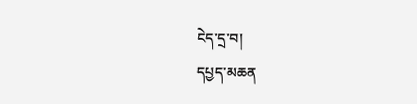ངེད་དྲ་བ།
དཔྱད་མཆན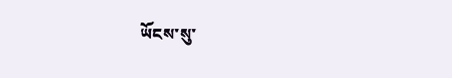ཡོངས་སུ་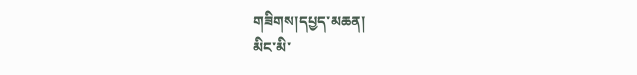གཟིགས།དཔྱད་མཆན།
མིང་མི་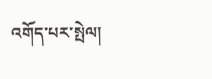འགོད་པར་སྤེལ།